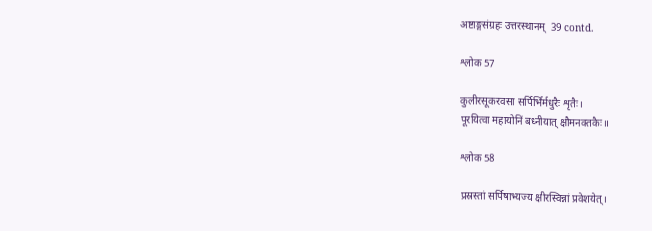अष्टाङ्गसंग्रहः उत्तरस्थानम्  39 contd.

श्लोक 57

कुलीरसूकरवसा सर्पिर्भिर्मधुरैः शृतैः।
पूरयित्वा महायोनिं बध्नीयात् क्षौमनक्तकैः॥

श्लोक 58

प्रस्रस्तां सर्पिषाभ्यज्य क्षीरस्विन्नां प्रवेशयेत्।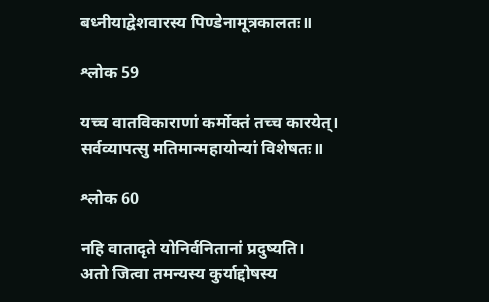बध्नीयाद्वेशवारस्य पिण्डेनामूत्रकालतः॥

श्लोक 59

यच्च वातविकाराणां कर्मोक्तं तच्च कारयेत्।
सर्वव्यापत्सु मतिमान्महायोन्यां विशेषतः॥

श्लोक 60

नहि वातादृते योनिर्वनितानां प्रदुष्यति।
अतो जित्वा तमन्यस्य कुर्याद्दोषस्य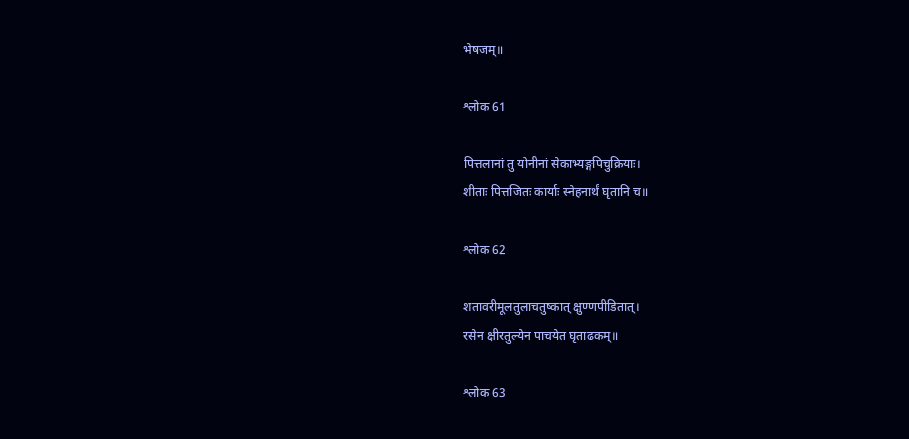भेषजम्॥

श्लोक 61

पित्तलानां तु योनीनां सेकाभ्यङ्गपिचुक्रियाः।
शीताः पित्तजितः कार्याः स्नेहनार्थं घृतानि च॥

श्लोक 62

शतावरीमूलतुलाचतुष्कात् क्षुण्णपीडितात्।
रसेन क्षीरतुल्येन पाचयेत घृताढकम्॥

श्लोक 63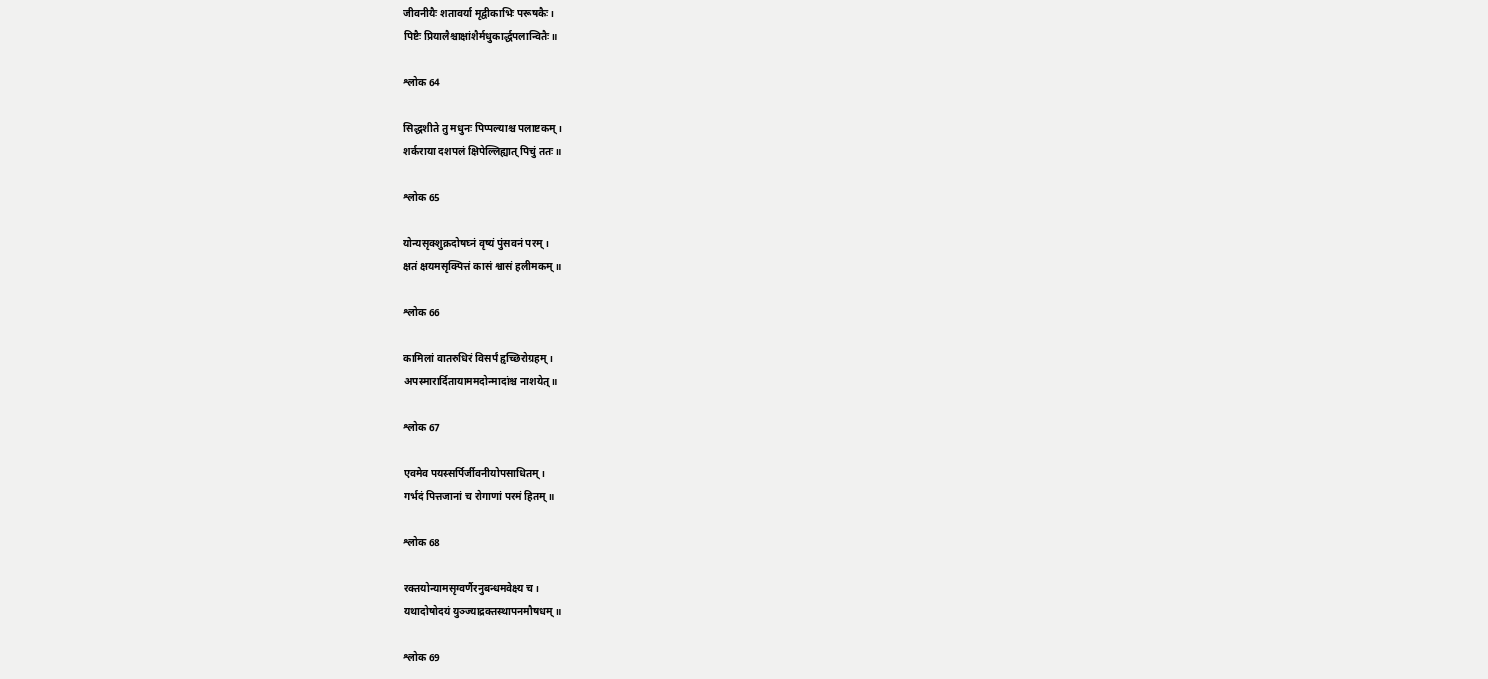जीवनीयैः शतावर्या मृद्वीकाभिः परूषकैः।
पिष्टैः प्रियालैश्चाक्षांशैर्मधुकार्द्धपलान्वितैः॥

श्लोक 64

सिद्धशीते तु मधुनः पिप्पल्याश्च पलाष्टकम्।
शर्कराया दशपलं क्षिपेल्लिह्यात् पिचुं ततः॥

श्लोक 65

योन्यसृक्शुक्रदोषघ्नं वृष्यं पुंसवनं परम्।
क्षतं क्षयमसृक्पित्तं कासं श्वासं हलीमकम्॥

श्लोक 66

कामिलां वातरुधिरं विसर्पं हृच्छिरोग्रहम्।
अपस्मारार्दितायाममदोन्मादांश्च नाशयेत्॥

श्लोक 67

एवमेव पयस्सर्पिर्जीवनीयोपसाधितम्।
गर्भदं पित्तजानां च रोगाणां परमं हितम्॥

श्लोक 68

रक्तयोन्यामसृग्वर्णैरनुबन्धमवेक्ष्य च।
यथादोषोदयं युञ्ज्याद्रक्तस्थापनमौषधम्॥

श्लोक 69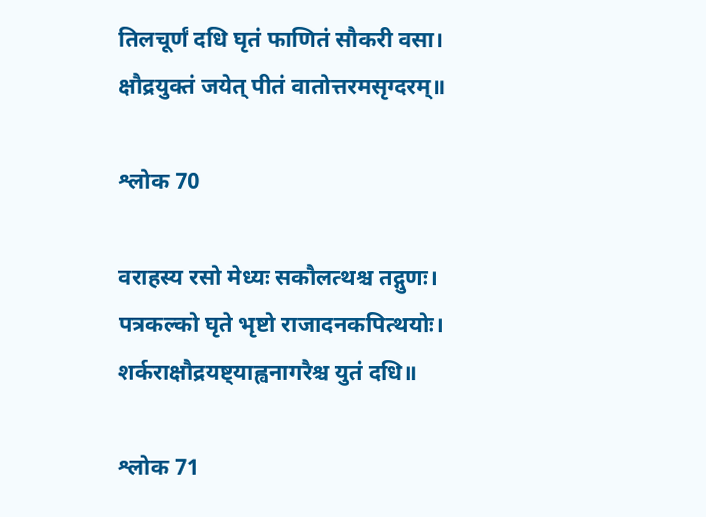तिलचूर्णं दधि घृतं फाणितं सौकरी वसा।
क्षौद्रयुक्तं जयेत् पीतं वातोत्तरमसृग्दरम्॥

श्लोक 70

वराहस्य रसो मेध्यः सकौलत्थश्च तद्गुणः।
पत्रकल्को घृते भृष्टो राजादनकपित्थयोः।
शर्कराक्षौद्रयष्ट्याह्वनागरैश्च युतं दधि॥

श्लोक 71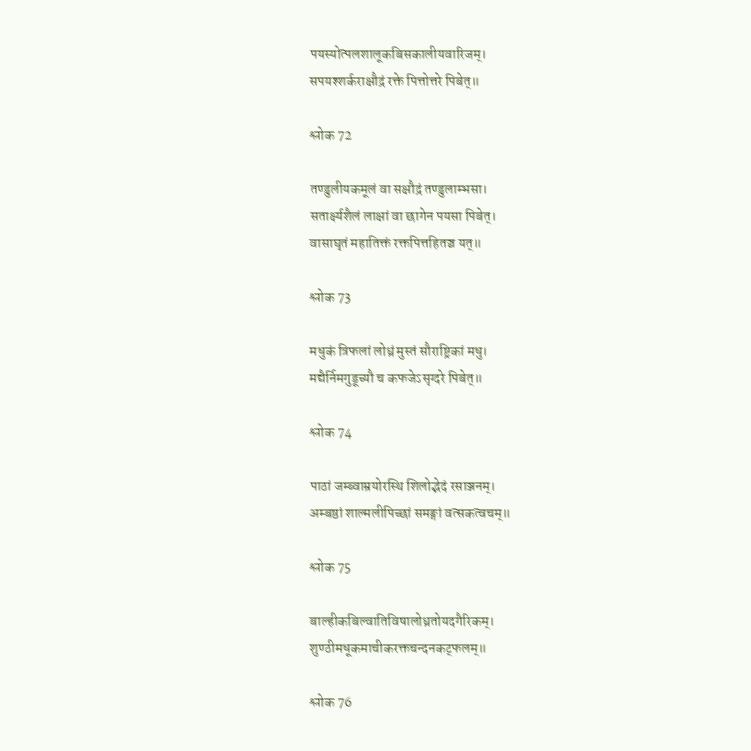पयस्योत्पलशालूकबिसकालीयवारिजम्।
सपयश्शर्कराक्षौद्रं रक्ते पित्तोत्तरे पिबेत्॥

श्लोक 72

तण्डुलीयकमूलं वा सक्षौद्रं तण्डुलाम्भसा।
सतार्क्ष्यशैलं लाक्षां वा छागेन पयसा पिबेत्।
वासाघृतं महातिक्तं रक्तपित्तहितञ्च यत्॥

श्लोक 73

मधुकं त्रिफलां लोध्रं मुस्तं सौराष्ट्रिकां मधु।
मद्यैर्निमगुडूच्यौ च कफजेऽसृग्दरे पिबेत्॥

श्लोक 74

पाठां जम्ब्वाम्रयोरस्थि शिलोद्भेदं रसाञ्जनम्।
अम्बष्ठां शाल्मलीपिच्छां समङ्गां वत्सकत्वचम्॥

श्लोक 75

बाल्हीकबिल्वातिविषालोध्रतोयदगैरिकम्।
शुण्ठीमधूकमाचीकरक्तचन्दनकट्फलम्॥

श्लोक 76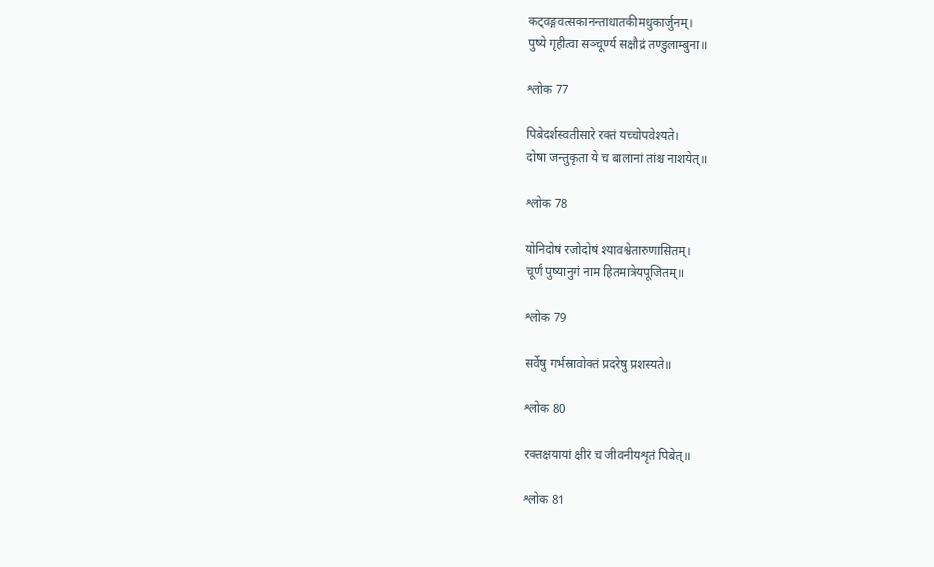कट्वङ्गवत्सकानन्ताधातकीमधुकार्जुनम्।
पुष्ये गृहीत्वा सञ्चूर्ण्य सक्षौद्रं तण्डुलाम्बुना॥

श्लोक 77

पिबेदर्शस्वतीसारे रक्तं यच्चोपवेश्यते।
दोषा जन्तुकृता ये च बालानां तांश्च नाशयेत्॥

श्लोक 78

योनिदोषं रजोदोषं श्यावश्वेतारुणासितम्।
चूर्णं पुष्यानुगं नाम हितमात्रेयपूजितम्॥

श्लोक 79

सर्वेषु गर्भस्रावोक्तं प्रदरेषु प्रशस्यते॥

श्लोक 80

रक्तक्षयायां क्षीरं च जीवनीयशृतं पिबेत्॥

श्लोक 81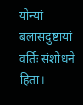योन्यां बलासदुष्टायां वर्तिः संशोधने हिता।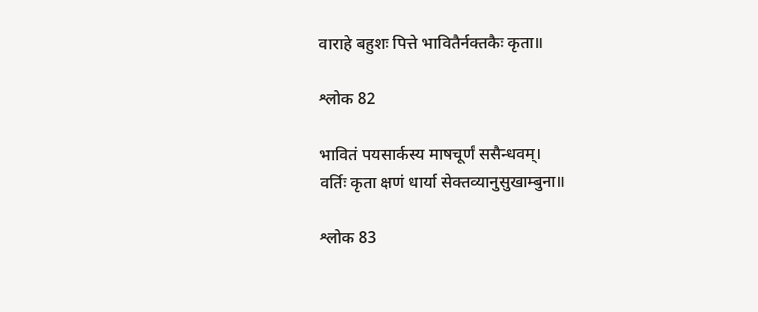वाराहे बहुशः पित्ते भावितैर्नक्तकैः कृता॥

श्लोक 82

भावितं पयसार्कस्य माषचूर्णं ससैन्धवम्।
वर्तिः कृता क्षणं धार्या सेक्तव्यानुसुखाम्बुना॥

श्लोक 83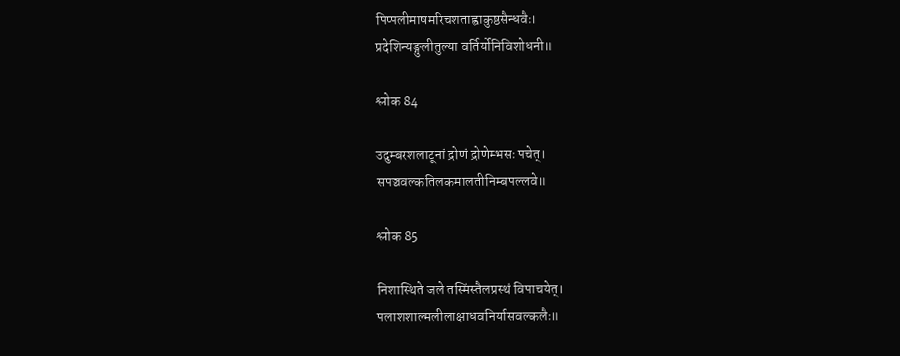पिप्पलीमाषमरिचशताह्वाकुष्ठसैन्धवैः।
प्रदेशिन्यङ्गुलीतुल्या वर्तिर्योनिविशोधनी॥

श्लोक 84

उदुम्बरशलाटूनां द्रोणं द्रोणेम्भसः पचेत्।
सपञ्चवल्कतिलकमालतीनिम्बपल्लवे॥

श्लोक 85

निशास्थिते जले तस्मिंस्तैलप्रस्थं विपाचयेत्।
पलाशशाल्मलीलाक्षाधवनिर्यासवल्कलैः॥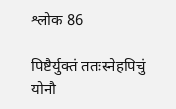श्लोक 86

पिष्टैर्युक्तं ततःस्नेहपिचुं योनौ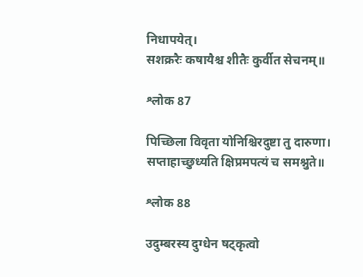निधापयेत्।
सशक्ररैः कषायैश्च शीतैः कुर्वीत सेचनम्॥

श्लोक 87

पिच्छिला विवृता योनिश्चिरदुष्टा तु दारुणा।
सप्ताहाच्छुध्यति क्षिप्रमपत्यं च समश्नुते॥

श्लोक 88

उदुम्बरस्य दुग्धेन षट्कृत्वो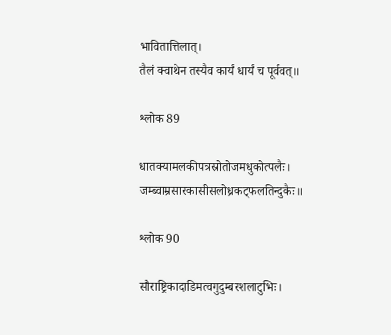भावितात्तिलात्।
तैलं क्वाथेन तस्यैव कार्यं धार्यं च पूर्ववत्॥

श्लोक 89

धातक्यामलकीपत्रस्रोतोजमधुकोत्पलैः।
जम्ब्वाम्रसारकासीसलोध्रकट्फलतिन्दुकैः॥

श्लोक 90

सौराष्ट्रिकादाडिमत्वगुदुम्बरशलाटुभिः।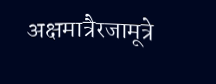अक्षमात्रैरजामूत्रे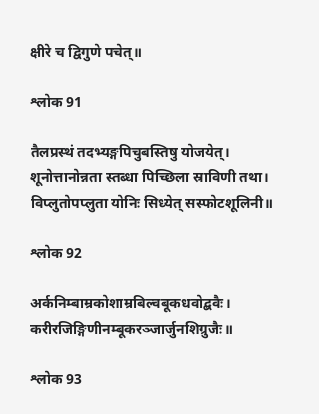क्षीरे च द्विगुणे पचेत्॥

श्लोक 91

तैलप्रस्थं तदभ्यङ्गपिचुबस्तिषु योजयेत्।
शूनोत्तानोन्नता स्तब्धा पिच्छिला स्राविणी तथा।
विप्लुतोपप्लुता योनिः सिध्येत् सस्फोटशूलिनी॥

श्लोक 92

अर्कनिम्बाम्रकोशाम्रबिल्वबूकधवोद्बवैः। करीरजिङ्गिणीनम्बूकरञ्जार्जुनशिग्रुजैः॥

श्लोक 93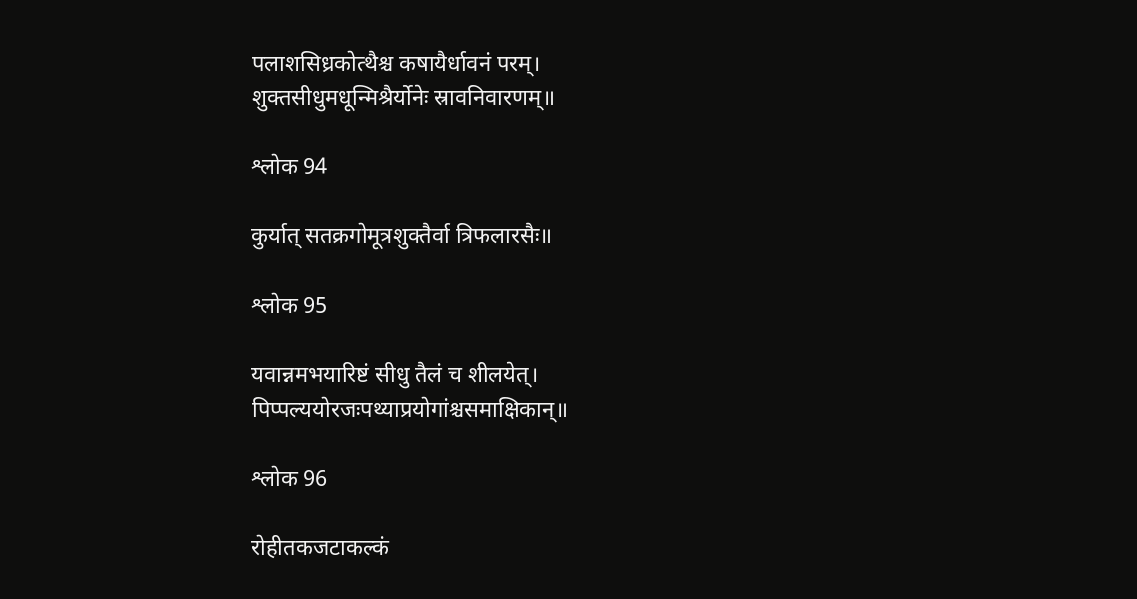पलाशसिध्रकोत्थैश्च कषायैर्धावनं परम्।
शुक्तसीधुमधून्मिश्रैर्योनेः स्रावनिवारणम्॥

श्लोक 94

कुर्यात् सतक्रगोमूत्रशुक्तैर्वा त्रिफलारसैः॥

श्लोक 95

यवान्नमभयारिष्टं सीधु तैलं च शीलयेत्।
पिप्पल्ययोरजःपथ्याप्रयोगांश्चसमाक्षिकान्॥

श्लोक 96

रोहीतकजटाकल्कं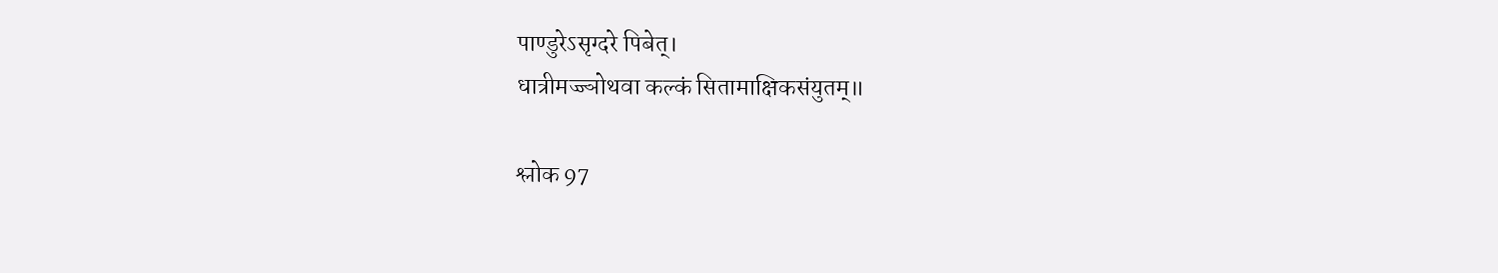पाण्डुरेऽसृग्दरे पिबेत्।
धात्रीमज्ज्ञोथवा कल्कं सितामाक्षिकसंयुतम्॥

श्लोक 97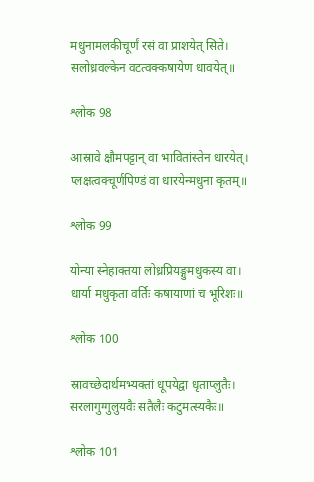मधुनामलकीचूर्णं रसं वा प्राशयेत् सिते।
सलोध्रवल्केन वटत्वक्कषायेण धावयेत्॥

श्लोक 98

आस्रावे क्षौमपट्टान् वा भावितांस्तेन धारयेत्।
प्लक्षत्वक्चूर्णपिण्डं वा धारयेन्मधुना कृतम्॥

श्लोक 99

योन्या स्नेहाक्तया लोध्रप्रियङ्गुमधुकस्य वा।
धार्या मधुकृता वर्तिः कषायाणां च भूरिशः॥

श्लोक 100

स्रावच्छेदार्थमभ्यक्तां धूपयेद्वा धृताप्लुतैः।
सरलागुग्गुलुयवैः सतैलैः कटुमत्स्यकैः॥

श्लोक 101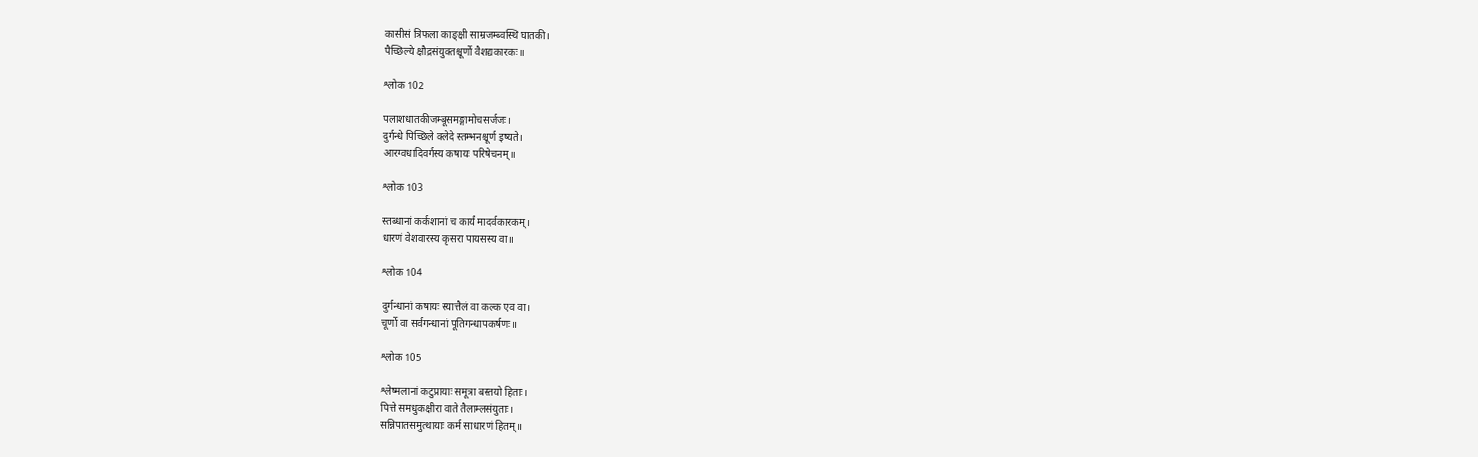कासीसं त्रिफला काङ्क्षी साम्रजम्ब्वस्थि घातकी।
पैच्छिल्ये क्षौद्रसंयुक्तश्चूर्णो वैशद्यकारकः॥

श्लोक 102

पलाशधातकीजम्बूसमङ्गामोचसर्जजः।
दुर्गन्धे पिच्छिले क्लेदे स्तम्भनश्चूर्ण इष्यते।
आरग्वधादिवर्गस्य कषायः परिषेचनम्॥

श्लोक 103

स्तब्धानां कर्कशानां च कार्यं मादर्वकारकम्।
धारणं वेशवारस्य कृसरा पायसस्य वा॥

श्लोक 104

दुर्गन्धानां कषायः स्यात्तैलं वा कल्क एव वा।
चूर्णो वा सर्वगन्धानां पूतिगन्धापकर्षणः॥

श्लोक 105

श्लेष्मलानां कटुप्रायाः समूत्रा बस्तयो हिताः।
पित्ते समधुकक्षीरा वाते तैलाम्लसंयुताः।
सन्निपातसमुत्थायाः कर्म साधारणं हितम्॥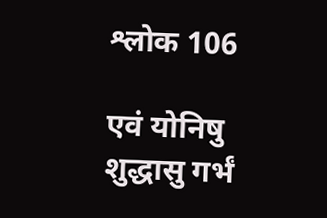श्लोक 106

एवं योनिषु शुद्धासु गर्भं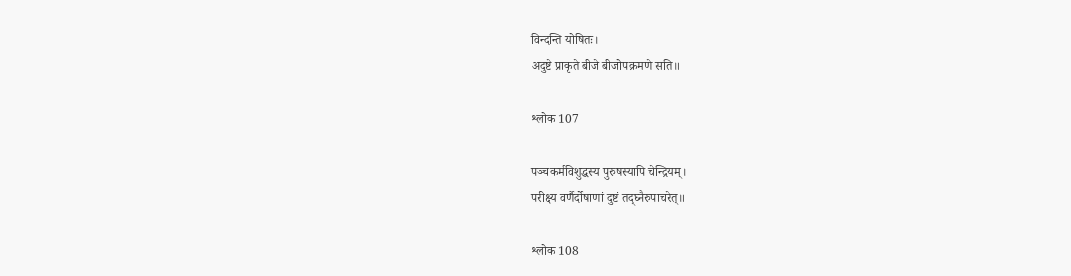विन्दन्ति योषितः।
अदुष्टे प्राकृते बीजे बीजोपक्रमणे सति॥

श्लोक 107

पञ्चकर्मविशुद्धस्य पुरुषस्यापि चेन्द्रियम्।
परीक्ष्य वर्णैर्दोषाणां दुष्टं तद्घ्नैरुपाचरेत्॥

श्लोक 108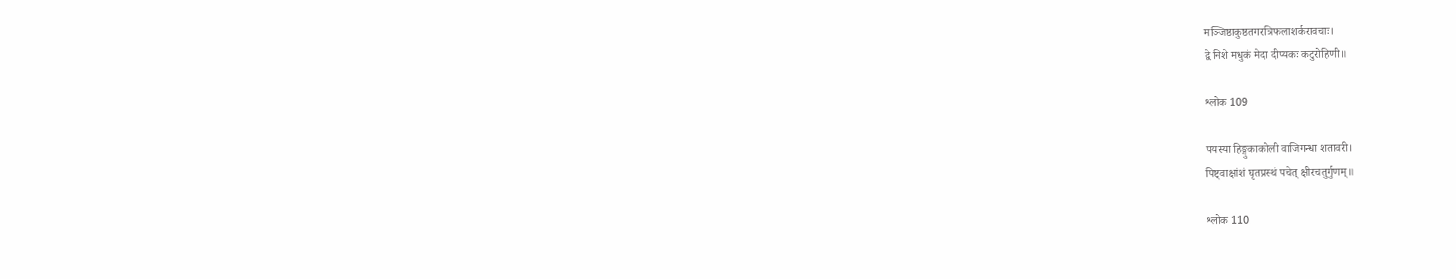मञ्जिष्ठाकुष्ठतगरत्रिफलाशर्करावचाः।
द्वे निशे मधुकं मेदा दीप्यकः कटुरोहिणी॥

श्लोक 109

पयस्या हिङ्गुकाकोली वाजिगन्धा शतावरी।
पिष्ट्वाक्षांशं घृतप्रस्थं पचेत् क्षीरचतुर्गुणम्॥

श्लोक 110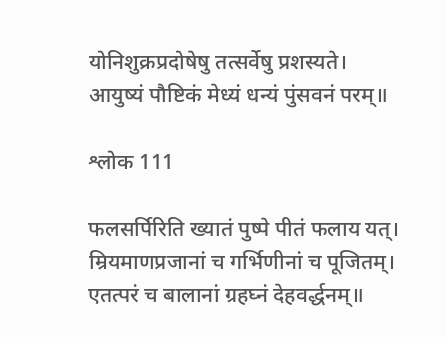योनिशुक्रप्रदोषेषु तत्सर्वेषु प्रशस्यते।
आयुष्यं पौष्टिकं मेध्यं धन्यं पुंसवनं परम्॥

श्लोक 111

फलसर्पिरिति ख्यातं पुष्पे पीतं फलाय यत्।
म्रियमाणप्रजानां च गर्भिणीनां च पूजितम्।
एतत्परं च बालानां ग्रहघ्नं देहवर्द्धनम्॥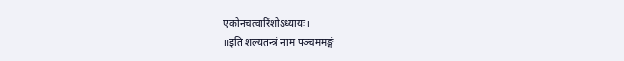एकोनचत्वारिंशोऽध्यायः।
॥इति शल्यतन्त्रं नाम पञ्चममङ्गं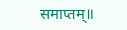समाप्तम्॥